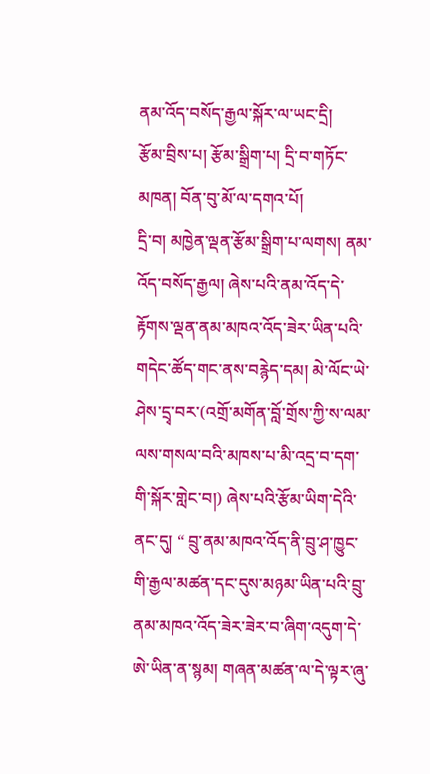ནམ་འོད་བསོད་རྒྱལ་སྐོར་ལ་ཡང་དྲི།
རྩོམ་བྲིས་པ། རྩོམ་སྒྲིག་པ། དྲི་བ་གཏོང་མཁན། བོན་བུ་མོ་ལ་དགའ་པོ།
དྲི་བ། མཁྱེན་ལྡན་རྩོམ་སྒྲིག་པ་ལགས། ནམ་འོད་བསོད་རྒྱལ། ཞེས་པའི་ནམ་འོད་དེ་རྟོགས་ལྡན་ནམ་མཁའ་འོད་ཟེར་ཡིན་པའི་གདེང་ཚོད་གང་ནས་བརྙེད་དམ། མེ་ལོང་ཡེ་ཤེས་དྲྭ་བར་(འགྲོ་མགོན་བློ་གྲོས་ཀྱི་ས་ལམ་ལས་གསལ་བའི་མཁས་པ་མི་འདྲ་བ་དག་གི་སྐོར་གླེང་བ།) ཞེས་པའི་རྩོམ་ཡིག་དེའི་ནང་དུ། “ བྲུ་ནམ་མཁའ་འོད་ནི་བྲུ་ཤ་ཁྱུང་གི་རྒྱལ་མཚན་དང་དུས་མཉམ་ཡིན་པའི་བྲུ་ནམ་མཁའ་འོད་ཟེར་ཟེར་བ་ཞིག་འདུག་དེ་ཨེ་ཡིན་ན་སྙམ། གཞན་མཚན་ལ་དེ་ལྟར་ཞུ་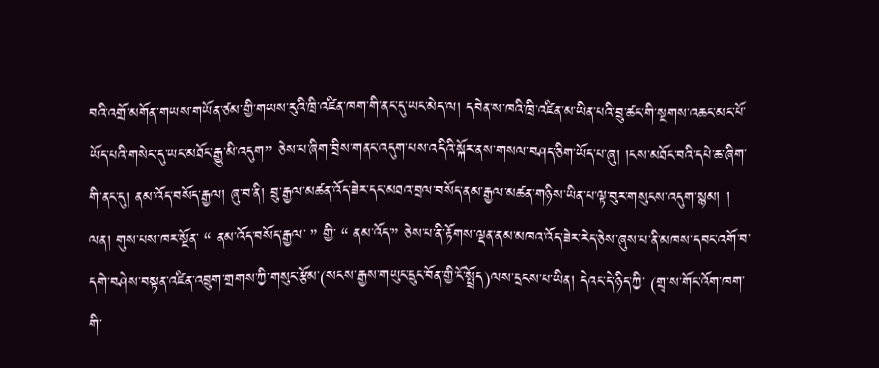བའི་འགྲོ་མགོན་གཡས་གཡོན་ཙམ་གྱི་གཡས་རུའི་ཁྲི་འཛིན་ཁག་གི་ནང་དུ་ཡང་མེད་ལ། དབེན་ས་ཁའི་ཁྲི་འཛིན་མ་ཡིན་པའི་བྲུ་ཚང་གི་སྔགས་འཆང་མང་པོ་ཡོད་པའི་གསེང་དུ་ཡང་མཐོང་རྒྱུ་མི་འདུག” ཅེས་པ་ཞིག་བྲིས་གནང་འདུག་པས་འདིའི་སྐོར་ནས་གསལ་བཤད་ཅིག་ཡོད་པ་ཞུ། །ངས་མཐོང་བའི་དཔེ་ཆ་ཞིག་གི་ནང་དུ། ནམ་འོད་བསོད་རྒྱལ། ཞུ་བ་ནི། བྲུ་རྒྱལ་མཚན་འོད་ཟེར་དང་མཐའ་བྲལ་བསོད་ནམ་རྒྱལ་མཚན་གཉིས་ཡིན་པ་ལྟ་བུར་གསུངས་འདུག་སྙམ། །
ལན། གུས་པས་ཁར་སྔོན་ “ ནམ་འོད་བསོད་རྒྱལ་ ” གྱི་ “ ནམ་འོད་” ཅེས་པ་ནི་རྟོགས་ལྡན་ནམ་མཁའ་འོད་ཟེར་རེད་ཅེས་ཞུས་པ་ནི་མཁས་དབང་འགོ་བ་དགེ་བཤེས་བསྟན་འཛིན་འབྲུག་གྲགས་ཀྱི་གསུང་རྩོམ་(སངས་རྒྱས་གཡུང་དྲུང་བོན་གྱི་ངོ་སྤྲོད)ལས་དྲངས་པ་ཡིན། དེའང་དེ་ཉིད་ཀྱི་ (གྲྭ་ས་གོང་འོག་ཁག་གི་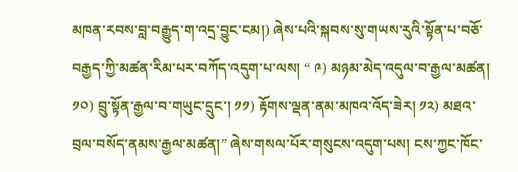མཁན་རབས་བླ་བརྒྱུད་ག་འདྲ་བྱུང་ངམ།) ཞེས་པའི་སྐབས་སུ་གཡས་རུའི་སྟོན་པ་བཅོ་བརྒྱད་ཀྱི་མཚན་རིམ་པར་བཀོད་འདུག་པ་ལས། “ ༩) མཉམ་མེད་འདུལ་བ་རྒྱལ་མཚན། ༡༠) བྲུ་སྟོན་རྒྱལ་བ་གཡུང་དྲུང་། ༡༡) རྟོགས་ལྡན་ནམ་མཁའ་འོད་ཟེར། ༡༢) མཐའ་བྲལ་བསོད་ནམས་རྒྱལ་མཚན།” ཞེས་གསལ་པོར་གསུངས་འདུག་པས། ངས་ཀྱང་ཁོང་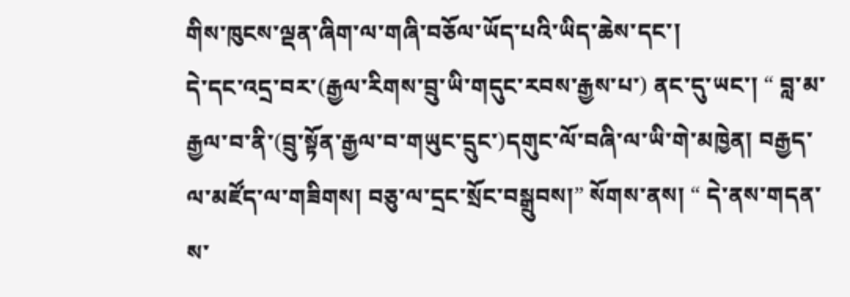གིས་ཁུངས་ལྡན་ཞིག་ལ་གཞི་བཅོལ་ཡོད་པའི་ཡིད་ཆེས་དང་།
དེ་དང་འདྲ་བར་(རྒྱལ་རིགས་བྲུ་ཡི་གདུང་རབས་རྒྱས་པ་) ནང་དུ་ཡང་། “ བླ་མ་རྒྱལ་བ་ནི་(བྲུ་སྟོན་རྒྱལ་བ་གཡུང་དྲུང་)དགུང་ལོ་བཞི་ལ་ཡི་གེ་མཁྱེན། བརྒྱད་ལ་མཛོད་ལ་གཟིགས། བཅུ་ལ་དྲང་སྲོང་བསྒྲུབས།” སོགས་ནས། “ དེ་ནས་གདན་ས་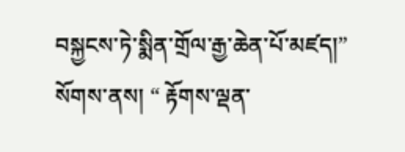བསྐྱངས་ཏེ་སྨིན་གྲོལ་རྒྱ་ཆེན་པོ་མཛད།” སོགས་ནས། “ རྟོགས་ལྡན་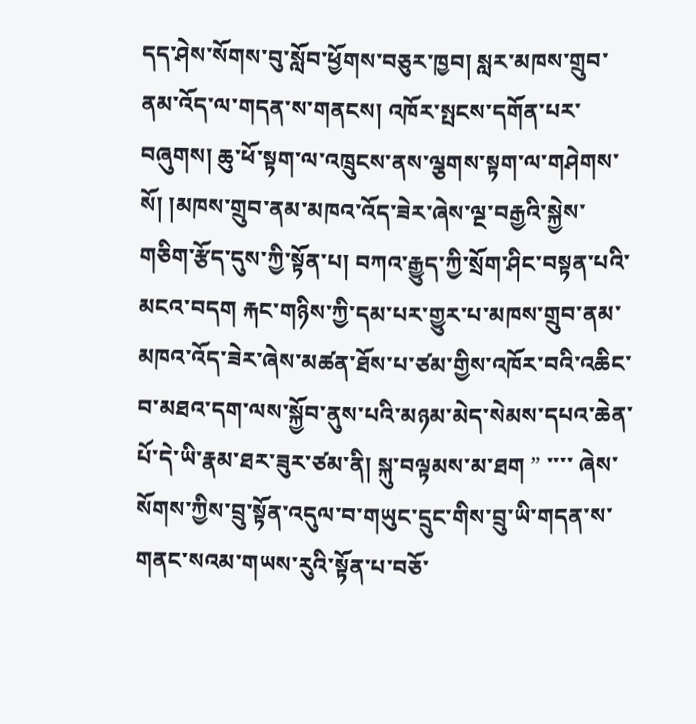དད་ཤེས་སོགས་བུ་སློབ་ཕྱོགས་བཅུར་ཁྱབ། སླར་མཁས་གྲུབ་ནམ་འོད་ལ་གདན་ས་གནངས། འཁོར་སྤངས་དགོན་པར་བཞུགས། ཆུ་ཕོ་སྟག་ལ་འཁྲུངས་ནས་ལྕགས་སྟག་ལ་གཤེགས་སོ། །མཁས་གྲུབ་ནམ་མཁའ་འོད་ཟེར་ཞེས་ལྔ་བརྒྱའི་སྐྱེས་གཅིག་རྩོད་དུས་ཀྱི་སྟོན་པ། བཀའ་རྒྱུད་ཀྱི་སྲོག་ཤིང་བསྟན་པའི་མངའ་བདག རྐང་གཉིས་ཀྱི་དམ་པར་གྱུར་པ་མཁས་གྲུབ་ནམ་མཁའ་འོད་ཟེར་ཞེས་མཚན་ཐོས་པ་ཙམ་གྱིས་འཁོར་བའི་འཆིང་བ་མཐའ་དག་ལས་སྐྱོབ་ནུས་པའི་མཉམ་མེད་སེམས་དཔའ་ཆེན་པོ་དེ་ཡི་རྣམ་ཐར་ཟུར་ཙམ་ནི། སྐུ་བལྟམས་མ་ཐག ” ་་་་ ཞེས་སོགས་ཀྱིས་བྲུ་སྟོན་འདུལ་བ་གཡུང་དྲུང་གིས་བྲུ་ཡི་གདན་ས་གནང་སའམ་གཡས་རུའི་སྟོན་པ་བཅོ་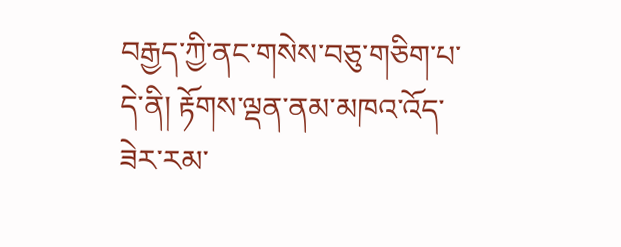བརྒྱད་ཀྱི་ནང་གསེས་བཅུ་གཅིག་པ་དེ་ནི། རྟོགས་ལྡན་ནམ་མཁའ་འོད་ཟེར་རམ་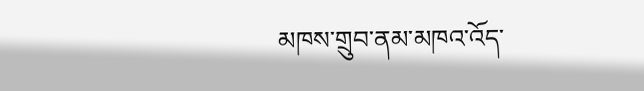མཁས་གྲུབ་ནམ་མཁའ་འོད་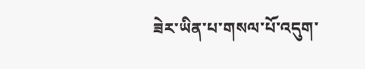ཟེར་ཡིན་པ་གསལ་པོ་འདུག་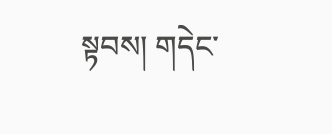སྟབས། གདེང་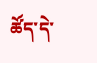ཚོད་དེ་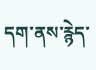དག་ནས་རྙེད་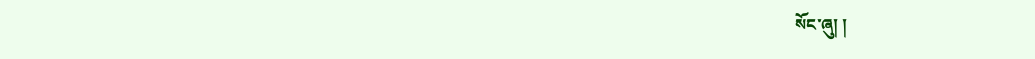སོང་ཞུ། །